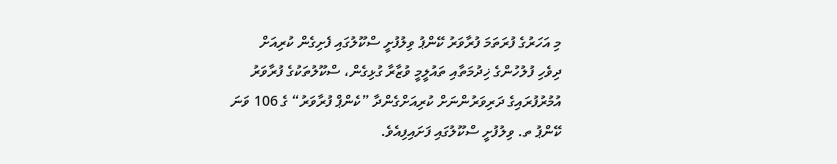މި އަހަރުގެ ފުރަތަމަ ފުރާވަރު ކޭންޕު ވިލުފުށީ ސްކޫލުގައި ފެށިގެން ކުރިއަށް
ދިވެހި ފުލުހުންގެ ޚިދުމަތާއި ތައުލީމީ ވުޒާރާ ގުޅިގެން، ސްކޫލުތަކުގެ ފުރާވަރު އުމުރުފުރައިގެ ދަރިވަރުންނަށް ކުރިއަށްގެންދާ ”ކެންޕް ފުރާވަރު“ ގެ 106 ވަނަ ކޭންޕު ތ. ވިލުފުށީ ސްކޫލުގައި ފަށައިފިއެވެ.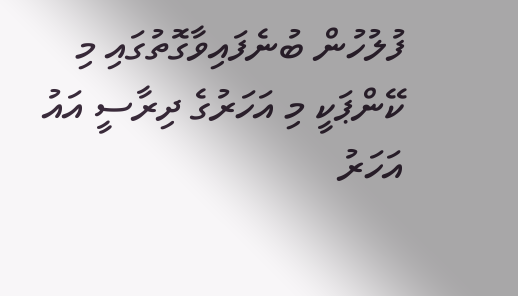ފުލުހުން ބުނެފައިވާގޮތުގައި މި ކޭންޕަކީ މި އަހަރުގެ ދިރާސީ އައު އަހަރު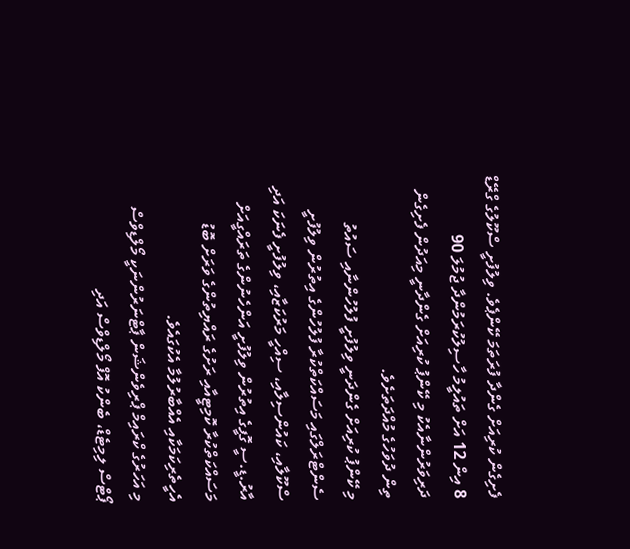ފެށިގެން ކުރިއަށް ގެންދާ ފުރަތަމަ ކޭންޕެވެ. ވިލުފުށީ ސްކޫލުގެ ގްރޭޑް 8 އިން 12 އަށް ތައުލީމު ހާސިލުކުރަމުންދާ ޖުމުލަ 90 ދަރިވަރުންނާއެކު މި ކޭންޕު ކުރިއަށް ގެންދާނީ މިއަދުން ފެށިގެން ތިން ދުވަހުގެ މުއްދަތަށެވެ.
މި ކޭންޕު ކުރިއަށް ގެންދަނީ ވިލުފުށީ ފުލުހުންނާއި ސައުތު ސެންޓްރަލްގައި މަސައްކަތްކުރާ ފުލުހުންގެ އިތުރުން ވިލުފުށީ ސްކޫލާއި، ކައުންސިލާއި، ސިއްހީ މަރުކަޒާއި، ވިލުފުށީ ފެނަކަ އަދި އާރު.ޑީ.ސީ ގޮފީގެ އިތުރުން ވިލުފުށީ އަންހެނުންގެ ތަރައްގީއަށް މަސައްކަތްކުރާ ކޮމިޓީއާއި ރަށުގެ ރައްޔިތުންގެ ވަރަށް ބޮޑު އެހީތެރިކަމަކާއި އެއްބާރުލުމާ އެކުގައެވެ.
މި އަހަރުގެ ކްރައިމް ޕްރިވެންޝަން ޕާޓްނަރުންނަކީ މޯލްޑިވްސް ޕޯޓްސް ލިމިޓެޑް، ބެންކު އޮފް މޯލްޑިވްސް އަދި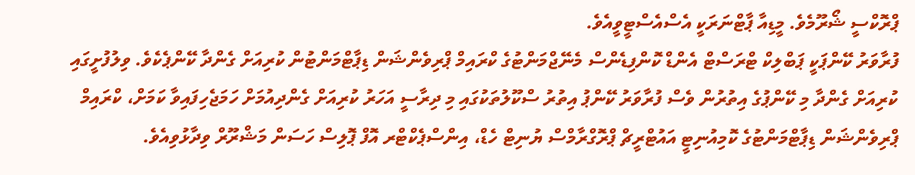ޕްރޮކްސީ ޝޯރޫމެވެ. މީޑިއާ ޕާޓްނަރަކީ އެސްއެސްޓީވީއެވެ.
ފުރާވަރު ކޭންޕަކީ ޕަބްލިކް ޓްރަސްޓް އެންޑް ކޮންފިޑެންސް މެނޭޖްމަންޓުގެ ކްރައިމް ޕްރިވެންޝަން ޑިޕާޓްމަންޓުން ކުރިއަށް ގެންދާ ކޭންޕެކެވެ. ވިލުފުށީގައި ކުރިއަށް ގެންދާ މި ކޭންޕުގެ އިތުރުން ވެސް ފުރާވަރު ކޭންޕު އިތުރު ސްކޫލުތަކުގައި މި ދިރާސީ އަހަރު ކުރިއަށް ގެންދިއުމަށް ހަމަޖެހިފައިވާ ކަމަށް، ކްރައިމް ޕްރިވެންޝަން ޑިޕާޓްމަންޓުގެ ކޮމިއުނިޓީ އައުޓްރީޗް ޕްރޮގްރާމްސް ޔުނިޓް ހެޑް، އިންސްޕެކްޓްރ އޮފް ޕޮލިސް ހަސަން މަޝްރޫރް ވިދާޅުވިއެވެ.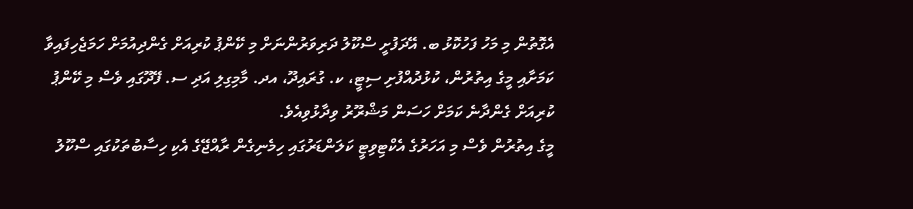އެގޮތުން މި މަހު ފަހުކޮޅު ބ. އޭދަފުށީ ސްކޫލު ދަރިވަރުންނަށް މި ކޭންޕު ކުރިއަށް ގެންދިއުމަށް ހަމަޖެހިފައިވާ ކަމަށާއި މީގެ އިތުރުން، ކުޅުދުއްފުށި ސިޓީ، ކ. ގުރައިދޫ، އދ. މާމިގިލި އަދި ސ. ފޭދޫގައި ވެސް މި ކޭންޕު ކުރިއަށް ގެންދާނެ ކަމަށް ހަސަން މަޝްރޫރު ވިދާޅުވިއެވެ.
މީގެ އިތުރުން ވެސް މި އަހަރުގެ އެކްޓިވިޓީ ކަލަންޑަރުގައި ހިމެނިގެން ރާއްޖޭގެ އެކި ހިސާބުތަކުގައި ސްކޫލު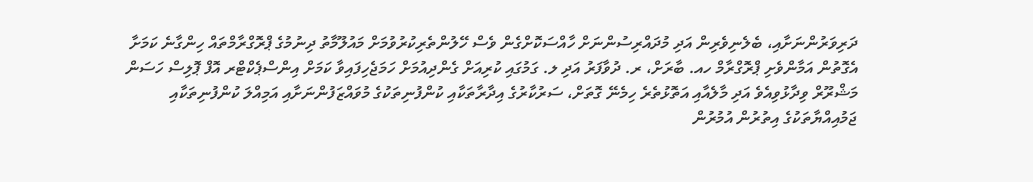ދަރިވަރުންނަށާއި، ބެލެނިވެރިން އަދި މުދައްރިސުންނަށް ހާއްސަކޮށްގެން ވެސް ހޭލުންތެރިކުރުވުމަށް މައުލޫމާތު ދިނުމުގެ ޕްރޮގްރާމްތައް ހިންގާނެ ކަމަށާ އެގޮތުން އަމާންވެށި ޕްރޮގްރާމް ހއ. ބާރަށް، ރ. ދުވާފަރު އަދި ލ. ގަމުގައި ކުރިއަށް ގެންދިއުމަށް ހަމަޖެހިފައިވާ ކަމަށް އިންސްޕެކްޓްރ އޮފް ޕޮލިސް ހަސަން މަޝްރޫރް ވިދާޅުވިއެވެ އަދި މާލެއާއި އަތޮޅުތެރެ ހިމެނޭ ގޮތަށް، ސަރުކާރުގެ އިދާރާތަކާއި ކުންފުނިތަކުގެ މުވައްޒަފުންނަށާއި އަމިއްލަ ކުންފުނިތަކާއި ޖަމުއިއްޔާތަކުގެ އިތުރުން އުމުރުން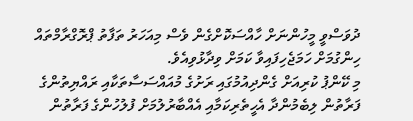ދުވަސްވީ މީހުންނަށް ހާއްސަކޮށްގެން ވެސް މިއަހަރު ތަފާތު ޕްރޮގްރާމްތައް ހިންގުމަށް ހަމަޖެހިފައިވާ ކަމަށް ވިދާޅުވިއެވެ.
މި ކޭންޕު ކުރިއަށް ގެންދިއުމުގައި ރަށުގެ މުއައްސަސާތަކާއި ރައްޔިތުންގެ ފަރާތުން ލިބެމުންދާ އެހީތެރިކަމާއި އެއްބާރުލުމަށް ފުލުހުންގެ ފަރާތުން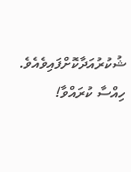ޝުކުރުއަދާކޮށްފައިވެއެވެ.
ހިއްސާ ކުރައްވާ!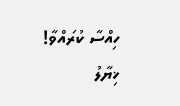ހިއްސާ ކުރައްވާ!
ޚިޔާލު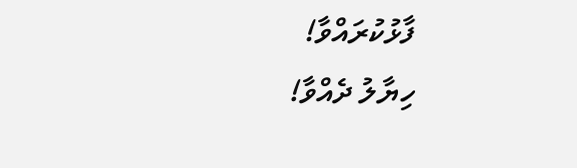ފާޅުކުރައްވާ!
ހިޔާލު ދެއްވާ!